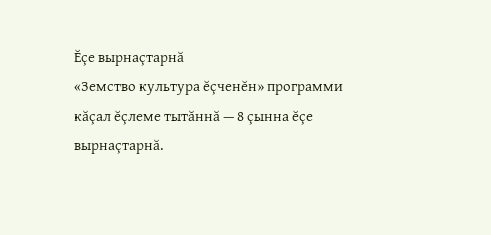Ĕçе вырнаçтарнă
«Земство культура ĕçченĕн» программи кăçал ĕçлеме тытăннă — 8 çынна ĕçе вырнаçтарнă.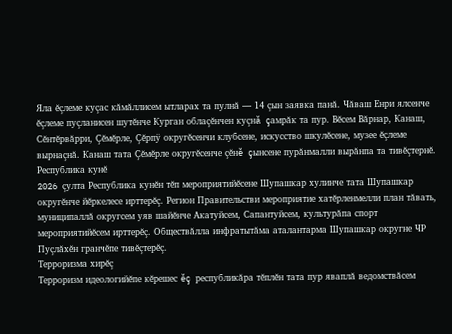Яла ĕçлеме куçас кăмăллисем ытларах та пулнă — 14 çын заявка панă. Чăваш Енри ялсенче ĕçлеме пуçланисен шутĕнче Курган облаçĕнчен куçнă çамрăк та пур. Вĕсем Вăрнар, Канаш, Сĕнтĕрвăрри, Çĕмĕрле, Çĕрпÿ округĕсенчи клубсене, искусство шкулĕсене, музее ĕçлеме вырнаçнă. Канаш тата Çĕмĕрле округĕсенче çĕнĕ çынсене пурăнмалли вырăнпа та тивĕçтернĕ.
Республика кунĕ
2026 çулта Республика кунĕн тĕп мероприятийĕсене Шупашкар хулинче тата Шупашкар округĕнче йĕркелесе ирттерĕç. Регион Правительстви мероприятие хатĕрленмелли план тăвать, муниципаллă округсем уяв шайĕнче Акатуйсем, Сапантуйсем, культурăпа спорт мероприятийĕсем ирттерĕç. Обществăлла инфратытăма аталантарма Шупашкар округне ЧР Пуçлăхĕн гранчĕпе тивĕçтерĕç.
Терроризма хирĕç
Терроризм идеологийĕпе кĕрешес ĕç республикăра тĕплĕн тата пур яваплă ведомствăсем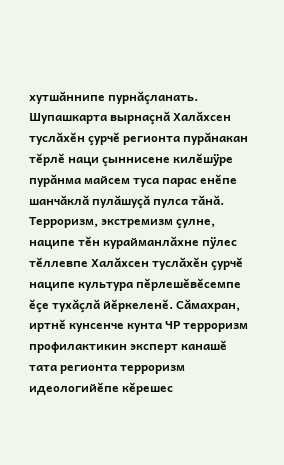хутшăннипе пурнăçланать. Шупашкарта вырнаçнă Халăхсен туслăхĕн çурчĕ регионта пурăнакан тĕрлĕ наци çыннисене килĕшÿре пурăнма майсем туса парас енĕпе шанчăклă пулăшуçă пулса тăнă. Терроризм, экстремизм çулне, наципе тĕн курайманлăхне пÿлес тĕллевпе Халăхсен туслăхĕн çурчĕ наципе культура пĕрлешĕвĕсемпе ĕçе тухăçлă йĕркеленĕ. Сăмахран, иртнĕ кунсенче кунта ЧР терроризм профилактикин эксперт канашĕ тата регионта терроризм идеологийĕпе кĕрешес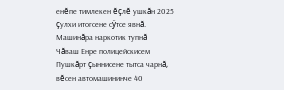енĕпе тимлекен ĕçлĕ ушкăн 2025 çулхи итогсене сÿтсе явнă.
Машинăра наркотик тупнă
Чăваш Енре полицейскисем Пушкăрт çыннисене тытса чарнă, вĕсен автомашининче 40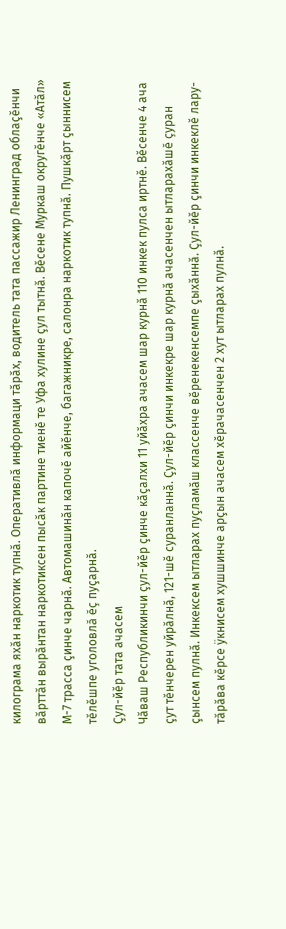килограма яхăн наркотик тупнă. Оперативлă информаци тăрăх, водитель тата пассажир Ленинград облаçĕнчи вăрттăн вырăнтан наркотиксен пысăк партине тиенĕ те Уфа хулине çул тытнă. Вĕсене Муркаш округĕнче «Атăл» М-7 трасса çинче чарнă. Автомашинăн капочĕ айĕнче, багажникре, салонра наркотик тупнă. Пушкăрт çыннисем тĕлĕшпе уголовлă ĕç пуçарнă.
Çул-йĕр тата ачасем
Чăваш Республикинчи çул-йĕр çинче кăçалхи 11 уйăхра ачасем шар курнă 110 инкек пулса иртнĕ. Вĕсенче 4 ача çут тĕнчерен уйрăлнă, 121-шĕ суранланнă. Çул-йĕр çинчи инкекре шар курнă ачасенчен ытларахăшĕ çуран çынсем пулнă. Инкексем ытларах пуçламăш классенче вĕренекенсемпе çыхăннă. Çул-йĕр çинчи инкеклĕ лару-тăрăва кĕрсе ÿкнисем хушшинче арçын ачасем хĕрачасенчен 2 хут ытларах пулнă.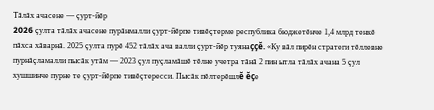Тăлăх ачасене — çурт-йĕр
2026 çулта тăлăх ачасене пурăнмалли çурт-йĕрпе тивĕçтерме республика бюджетĕнче 1,4 млрд тенкĕ пăхса хăварнă. 2025 çулта пурĕ 452 тăлăх ача валли çурт-йĕр туянаççĕ. «Ку вăл пирĕн стратеги тĕллевне пурнăçламалли пысăк утăм — 2023 çул пуçламăшĕ тĕлне учетра тăнă 2 пин ытла тăлăх ачана 5 çул хушшинче пурне те çурт-йĕрпе тивĕçтересси. Пысăк пĕлтерĕшлĕ ĕçе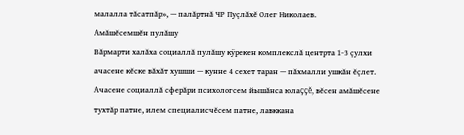малалла тăсатпăр», — палăртнă ЧР Пуçлăхĕ Олег Николаев.
Амăшĕсемшĕн пулăшу
Вăрмарти халăха социаллă пулăшу кÿрекен комплекслă центрта 1-3 çулхи ачасене кĕске вăхăт хушши — кунне 4 сехет таран — пăхмалли ушкăн ĕçлет. Ачасене социаллă сферăри психологсем йышăнса юлаççĕ, вĕсен амăшĕсене тухтăр патне, илем специалисчĕсем патне, лавккана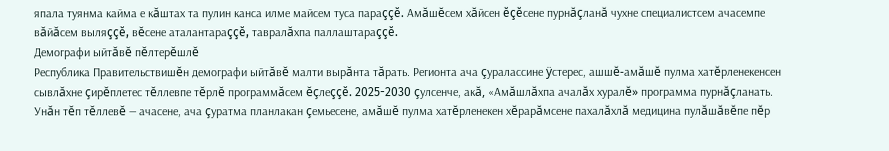япала туянма кайма е кăштах та пулин канса илме майсем туса параççĕ. Амăшĕсем хăйсен ĕçĕсене пурнăçланă чухне специалистсем ачасемпе вăйăсем выляççĕ, вĕсене аталантараççĕ, тавралăхпа паллаштараççĕ.
Демографи ыйтăвĕ пĕлтерĕшлĕ
Республика Правительствишĕн демографи ыйтăвĕ малти вырăнта тăрать. Регионта ача çуралассине ÿстерес, ашшĕ-амăшĕ пулма хатĕрленекенсен сывлăхне çирĕплетес тĕллевпе тĕрлĕ программăсем ĕçлеççĕ. 2025-2030 çулсенче, акă, «Амăшлăхпа ачалăх хуралĕ» программа пурнăçланать. Унăн тĕп тĕллевĕ — ачасене, ача çуратма планлакан çемьесене, амăшĕ пулма хатĕрленекен хĕрарăмсене пахалăхлă медицина пулăшăвĕпе пĕр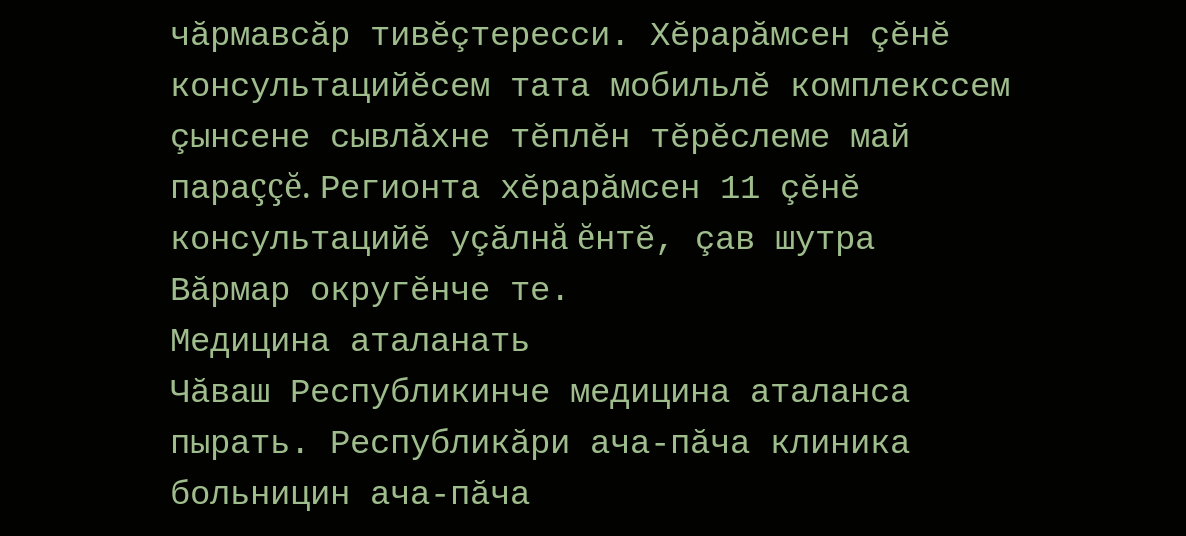чăрмавсăр тивĕçтересси. Хĕрарăмсен çĕнĕ консультацийĕсем тата мобильлĕ комплекссем çынсене сывлăхне тĕплĕн тĕрĕслеме май параççĕ. Регионта хĕрарăмсен 11 çĕнĕ консультацийĕ уçăлнă ĕнтĕ, çав шутра Вăрмар округĕнче те.
Медицина аталанать
Чăваш Республикинче медицина аталанса пырать. Республикăри ача-пăча клиника больницин ача-пăча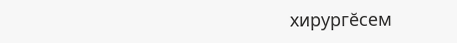хирургĕсем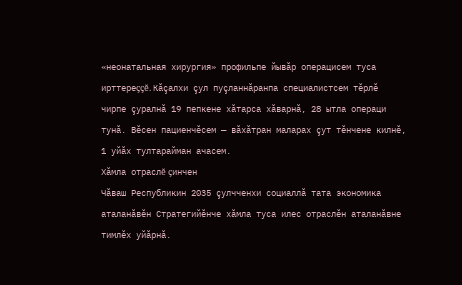«неонатальная хирургия» профильпе йывăр операцисем туса ирттереççĕ. Кăçалхи çул пуçланнăранпа специалистсем тĕрлĕ чирпе çуралнă 19 пепкене хăтарса хăварнă, 28 ытла операци тунă. Вĕсен пациенчĕсем — вăхăтран маларах çут тĕнчене килнĕ, 1 уйăх тултарайман ачасем.
Хăмла отраслĕ çинчен
Чăваш Республикин 2035 çулчченхи социаллă тата экономика аталанăвĕн Стратегийĕнче хăмла туса илес отраслĕн аталанăвне тимлĕх уйăрнă.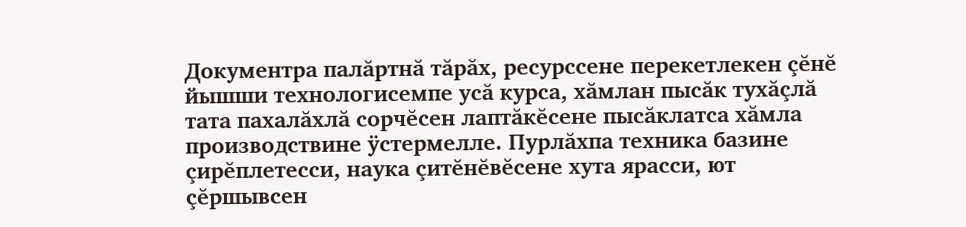Документра палăртнă тăрăх, ресурссене перекетлекен çĕнĕ йышши технологисемпе усă курса, хăмлан пысăк тухăçлă тата пахалăхлă сорчĕсен лаптăкĕсене пысăклатса хăмла производствине ÿстермелле. Пурлăхпа техника базине çирĕплетесси, наука çитĕнĕвĕсене хута ярасси, ют çĕршывсен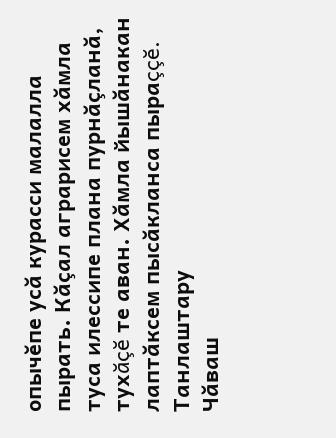опычĕпе усă курасси малалла пырать. Кăçал аграрисем хăмла туса илессипе плана пурнăçланă, тухăçĕ те аван. Хăмла йышăнакан лаптăксем пысăкланса пыраççĕ.
Танлаштару
Чăваш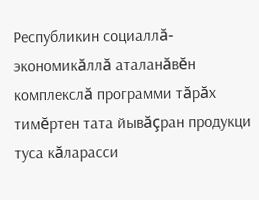Республикин социаллă-экономикăллă аталанăвĕн комплекслă программи тăрăх тимĕртен тата йывăçран продукци туса кăларасси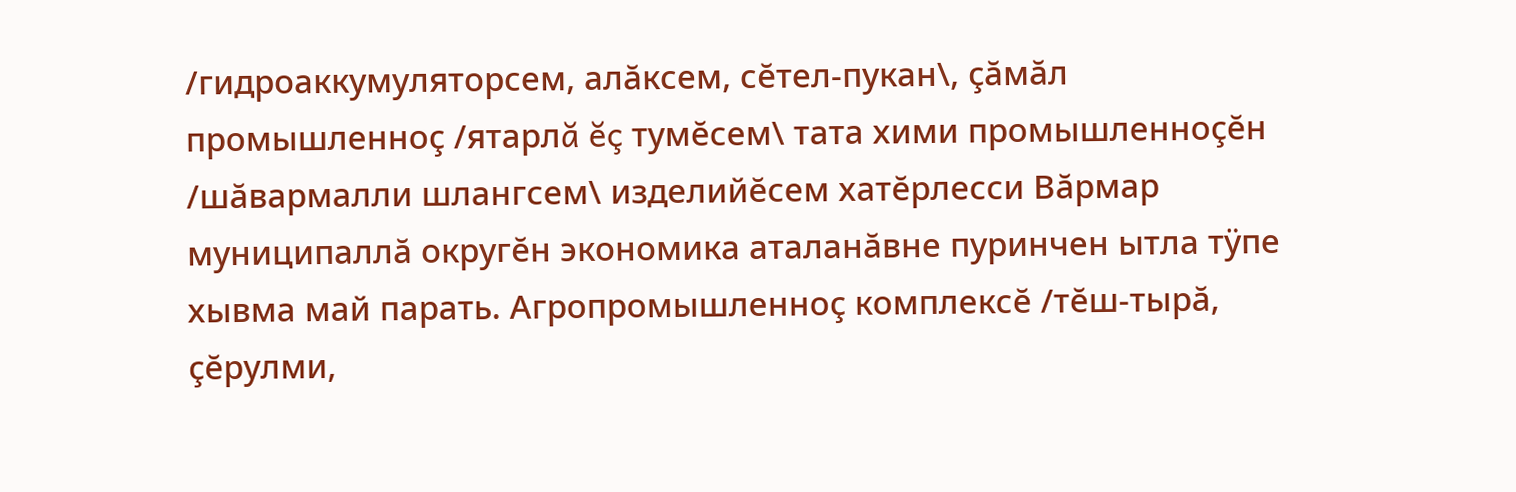/гидроаккумуляторсем, алăксем, сĕтел-пукан\, çăмăл промышленноç /ятарлă ĕç тумĕсем\ тата хими промышленноçĕн /шăвармалли шлангсем\ изделийĕсем хатĕрлесси Вăрмар муниципаллă округĕн экономика аталанăвне пуринчен ытла тÿпе хывма май парать. Агропромышленноç комплексĕ /тĕш-тырă, çĕрулми,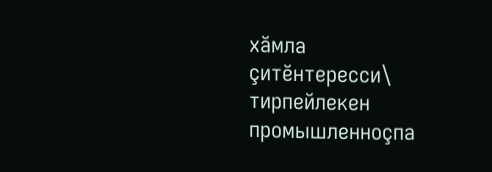хăмла çитĕнтересси\ тирпейлекен промышленноçпа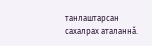танлаштарсан сахалрах аталаннă.